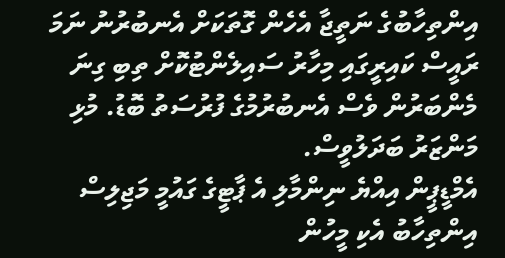އިންތިހާބުގެ ނަތީޖާ އެހެން ގޮތަކަށް އެނބުރުނު ނަމަ ރައީސް ކައިރީގައި މިހާރު ސައިލެންޓުކޮށް ތިބި ގިނަ މެންބަރުން ވެސް އެނބުރުމުގެ ފުރުސަތު ބޮޑު. މުޅި މަންޒަރު ބަދަލުވީސް.
އެމްޑީޕީން އިއްޔެ ނިންމާލި އެ ޕާޓީގެ ގައުމީ މަޖިލިސް އިންތިހާބު އެކި މީހުން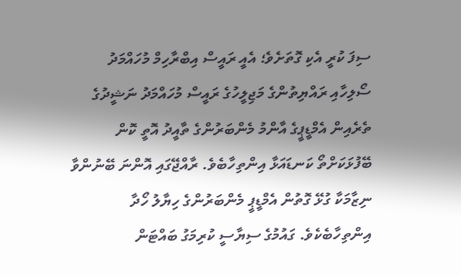ސިފަ ކުރީ އެކި ގޮތަށެވެ؛ އެއީ ރައީސް އިބްރާހިމް މުހައްމަދު ސޯލިހާއި ރައްޔިތުންގެ މަޖިލީހުގެ ރައީސް މުހައްމަދު ނަޝީދުގެ ތެރެއިން އެމްޑީޕީގެ އާންމު މެންބަރުންގެ ތާއީދު އޮތީ ކޮން ބޭފުޅަކަށްތޯ ކަނޑައަޅާ އިންތިހާބެވެ. ރާއްޖޭގައި އޮންނަ ބޭނުންވާ ނިޒާމަކާ ގުޅޭ ގޮތުން އެމްޑީޕީ މެންބަރުންގެ ހިޔާލު ހޯދާ އިންތިހާބެކެވެ. ގައުމުގެ ސިޔާސީ ކުރިމަގު ބައްޓަން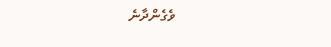ވެގެންދާނެ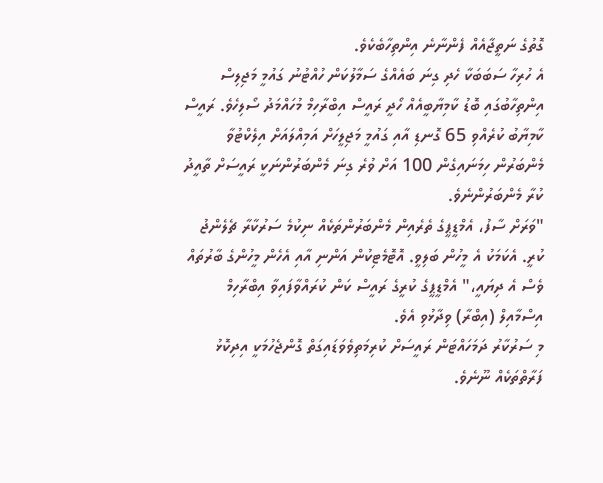ގޮތުގެ ނަތީޖާއެއް ފެންނާނެ އިންތިހާބެކެވެ.
އެ ހުރިހާ ސަބަބަކާ ހެދި ގިނަ ބައެއްގެ ސަމާލުކަން ހުއްޓުނު ގައުމީ މަޖިލިސް އިންތިހާބުގައި ބޮޑު ކާމިޔާބީއެއް ހޯދީ ރައީސް އިބްރާހިމް މުހައްމަދު ސޯލިހެވެ. ރައީސް ކާމިޔާބު ކުރެއްވި 65 ގޮނޑި އާއި ގައުމީ މަޖިލީހަށް އަމިއްލައަށް އިލެކްޓުވާ މެންބަރުން ހިމަނައިގެން 100 އަށް ވުރެ ގިނަ މެންބަރުންނަކީ ރައީސަށް ތާއީދު ކުރާ މެންބަރުންނެވެ.
"ވަރަށް ސާފު، އެމްޑީޕީގެ ތެރެއިން މެންބަރުންތަކެއް ނިކުމެ ސަރުކާރާ ޗެލެންޖު ކުރީ. އެކަމަކު އެ މީހުން ބަލިވީ. އޮޓޮމެޓިކުން އަންނި އާއި އެހެން މީހުންގެ ބާރުތައް ވެސް އެ ދިޔައީ،" އެމްޑީޕީގެ ކުރީގެ ރައީސް ކަން ކުރައްވާފައިވާ އިބްރާހިމް އިސްމާއިލް (އިބްރާ) ވިދާޅުވި އެވެ.
މި ސަރުކާރު ދަމަހައްޓަން ރައީސަށް ކުރިމަތިވެވަޑައިގަތް ގޮންޖެހުމަކީ އިދިކޮޅު ފަރާތްތަކެއް ނޫނެވެ.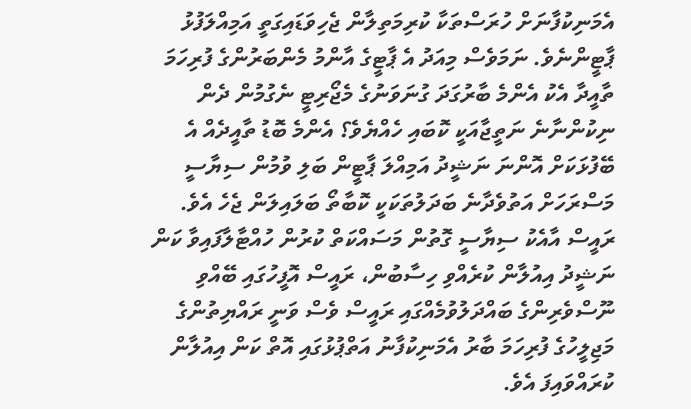އެމަނިކުފާނަށް ހުރަސްތަކާ ކުރިމަތިލާން ޖެހިވަޑައިގަތީ އަމިއްލަފުޅު ޕާޓީންނެވެ. ނަމަވެސް މިއަދު އެ ޕާޓީގެ އާންމު މެންބަރުންގެ ފުރިހަމަ ތާއީދާ އެކު އެންމެ ބާރުގަދަ ގުނަވަނުގެ މެޖޯރިޓީ ނެގުމުން ދެން ނިކުންނާނެ ނަތީޖާއަކީ ކޮބައި ހެއްޔެވެ؟ އެންމެ ބޮޑު ތާއީދެއް އެ ބޭފުޅަކަށް އޮންނަ ނަޝީދު އަމިއްލަ ޕާޓީން ބަލި ވުމުން ސިޔާސީ މަސްރަހަށް އަތުވެދާނެ ބަދަލުތަކަކީ ކޮބާތޯ ބަލައިލަން ޖެހެ އެވެ.
ރައީސް އާއެކު ސިޔާސީ ގޮތުން މަސައްކަތް ކުރުން ހުއްޓާލާފައިވާ ކަން ނަޝީދު އިއުލާން ކުރެއްވި ހިސާބުން، ރައީސް އޮފީހުގައި ބޭއްވި ނޫސްވެރިންގެ ބައްދަލުވުމެއްގައި ރައީސް ވެސް ވަނީ ރައްޔިތުންގެ މަޖިލީހުގެ ފުރިހަމަ ބާރު އެމަނިކުފާނު އަތްޕުޅުގައި އޮތް ކަން އިއުލާން ކުރައްވައިފަ އެވެ.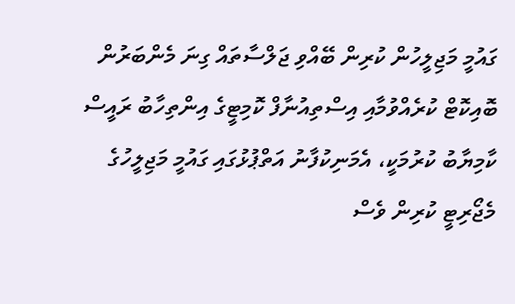ގައުމީ މަޖިލީހުން ކުރިން ބޭއްވި ޖަލްސާތައް ގިނަ މެންބަރުން ބޮއިކޮޓް ކުރެއްވުމާއި އިސްތިއުނާފް ކޮމިޓީގެ އިންތިހާބު ރައީސް ކާމިޔާބު ކުރުމަކީ، އެމަނިކުފާނު އަތްޕުޅުގައި ގައުމީ މަޖިލީހުގެ މެޖޯރިޓީ ކުރިން ވެސް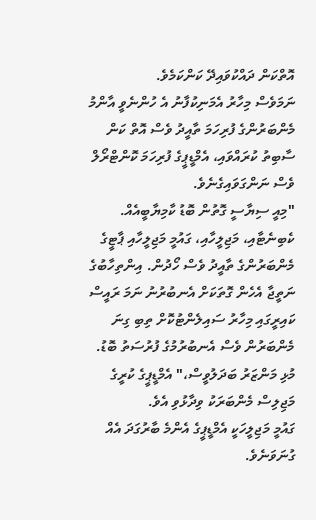އޮތްކަން ދައްކުވައިދޭ ކަންކަމެވެ.
ނަމަވެސް މިހާރު އެމަނިކުފާނު އެ ހުންނެވީ އާންމު މެންބަރުންގެ ފުރިހަމަ ތާއީދު ވެސް އޮތް ކަން ސާބިތު ކުރައްވައި، އެމްޑީޕީގެ ފުރިހަމަ ކޮންޓްރޯލް ވެސް ނަންގަވައިގެނެވެ.
"މިއީ ސިޔާސީ ގޮތުން ބޮޑު ކާމިޔާބީއެއް. ކެބިނެޓާއި، މަޖިލީހާއި، ގައުމީ މަޖިލީހާއި ޕާޓީގެ މެންބަރުންގެ ތާއީދު ވެސް ހޯދުން. އިންތިހާބުގެ ނަތީޖާ އެހެން ގޮތަކަށް އެނބުރުނު ނަމަ ރައީސް ކައިރީގައި މިހާރު ސައިލެންޓުކޮށް ތިބި ގިނަ މެންބަރުން ވެސް އެނބުރުމުގެ ފުރުސަތު ބޮޑު. މުޅި މަންޒަރު ބަދަލުވީސް،" އެމްޑީޕީގެ ކުރީގެ މަޖިލިސް މެންބަރަކު ވިދާޅުވި އެވެ.
ގައުމީ މަޖިލީހަކީ އެމްޑީޕީގެ އެންމެ ބާރުގަދަ އެއް ގުނަވަނެވެ.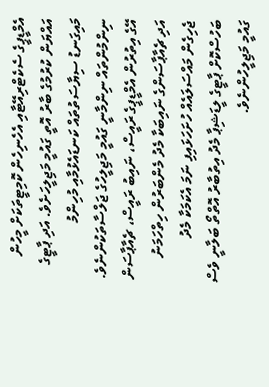އެމްޑީޕީގެ ސެކެޓްރިއޭޓާއި އެހެނިހެން ކޮމިޓީތަކަށް މީހުން އައްޔަން ކުރުމުގެ ބާރު އޮތީ ގައުމީ މަޖިލީހަށެވެ. އަދި ޕާޓީގެ މައިގަނޑު ސިޔާސަތުތައް ކަނޑައެޅުމާއި މުހިންމު ނިންމުންތައް ނިންމާނީ ގައުމީ މަޖިލީހުގެ ޖަލްސާތަކުންނެވެ.
އޭގެ އިތުރުން އެމްޑީޕީގެ ރައީސް، ނައިބު ރައީސް، ޗެއާޕާސަން އަދި ޗެއާޕާސަންގެ ނައިބަކާ މެދު މެންބަރުން ހިތްހަމަނު ޖެހިގެން މައްސަލައެއް ހުށަހަޅައިފި ނަމަ އެކަމަކާ މެދު ބަހުސްކޮށް ޕާޓީގެ ލީޑަޝިޕާ މެދު އިތުބާރު އޮތްތޯ ބަލާނީ ވެސް ގައުމީ މަޖިލީހުންނެވެ.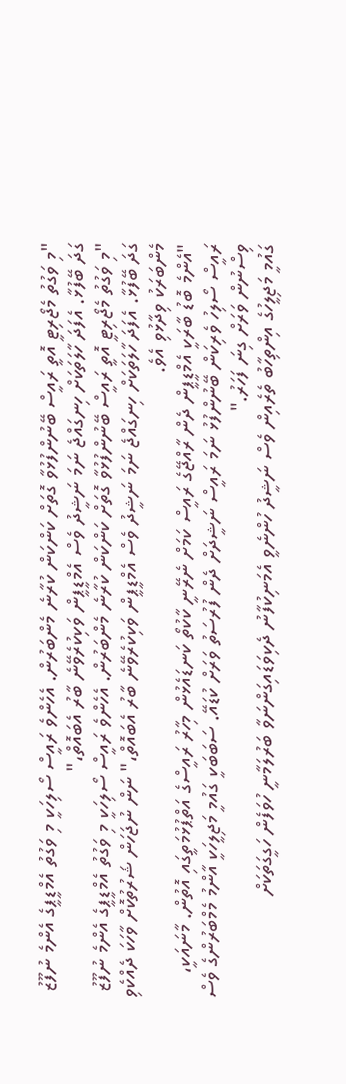"މި ވަގުތު މެޖޯރިޓީ އޮތީ ރައީސް ބޭނުންފުޅުވާ ގޮތަށް ކަންކަން ކުރާނެ މެންބަރުން. އެހެންވެ ރައީސް ސޯލިހަކީ މި ވަގުތު އެމްޑީޕީގެ އެންމެ ނުފޫޒު ގަދަ ބޭފުޅާ. އެފަދަ ހާލަތަކަށް ހިނގައްޖެ ނަމަ ނަޝީދު ވެސް އެމްޑީޕީން ވަކިކުރެވޭނެ ބާރު އެބައޮތް،"
"މި ވަގުތު މެޖޯރިޓީ އޮތީ ރައީސް ބޭނުންފުޅުވާ ގޮތަށް ކަންކަން ކުރާނެ މެންބަރުން. އެހެންވެ ރައީސް ސޯލިހަކީ މި ވަގުތު އެމްޑީޕީގެ އެންމެ ނުފޫޒު ގަދަ ބޭފުޅާ. އެފަދަ ހާލަތަކަށް ހިނގައްޖެ ނަމަ ނަޝީދު ވެސް އެމްޑީޕީން ވަކިކުރެވޭނެ ބާރު އެބައޮތް،" ނަން ނުޖަހަން ޝަރުތުކޮށް ވާހަކަ ދެއްކެވި މެންބަރަކު ވިދާޅުވި އެވެ.
"އެންމެ ބޮޑު ބާރަކީ އެމްޑީޕީން ދެން ރާއްޖޭގެ ރައީސް ކަމަށް ނެރޭނީ ކާކުތޯ ކަނޑައެޅުން މިހާރު ރައީސްގެ އަތްޕުޅުމަތީގައި އޮތުން. މާނައަކީ، ރައީސް ސޯލިހު ވެރިކަން ބޭނުންފުޅު ނަމަ ރައީސް ނަޝީދަށް ދެން ފުރުސަތު ވަރަށް ކުޑައޭ. ސަބަބަކީ ގައުމީ މަޖިލީހަކީ އާންމު މެމްބަރުންގެ ވެސް ވިސްނުން ވަރަށް ގިނަ ފަހަރު."
ގައުމީ މަޖިލީހުގެ އިންތިހާބު ތެރެއިން ވެސް ނަޝީދު ހުންނެވީ އެމަނިކުފާނު ދެކިވަޑައިގަންނަވާ ބަރުލަމާނީ ހުވަފެން ހަގީގަތަކަށް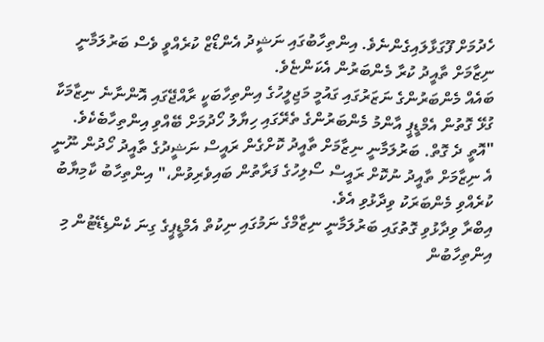ހެދުމަށް ފޫގަޅާލައިގެންނެވެ. އިންތިހާބުގައި ނަޝީދު އެންޑޯޒް ކުރެއްވީ ވެސް ބަރުލަމާނީ ނިޒާމަށް ތާއީދު ކުރާ މެންބަރުން އެކަންޏެވެ.
ބައެއް މެންބަރުންގެ ނަޒަރުގައި ގައުމީ މަޖިލީހުގެ އިންތިހާބަކީ ރާއްޖޭގައި އޮންނާނެ ނިޒާމަކާ ގުޅޭ ގޮތުން އެމްޑީޕީ އާންމު މެންބަރުންގެ ތެރޭގައި ހިޔާލު ހޯދުމަށް ބޭއްވި އިންތިހާބެކެވެ.
"އޮތީ ދެ ގޮތް. ބަރުލަމާނީ ނިޒާމަށް ތާއީދު ކޮށްގެން ރައީސް ނަޝީދުގެ ތާއީދު ހޯދުން ނޫނީ އެ ނިޒާމަށް ތާއީދު ނުކޮށް ރައީސް ސޯލިހުގެ ފަރާތުން ބައިވެރިވުން،" އިންތިހާބު ކާމިޔާބު ކުރެއްވި މެންބަރަކު ވިދާޅުވި އެވެ.
އިބްރާ ވިދާޅުވި ގޮތުގައި ބަރުލަމާނީ ނިޒާމްގެ ނަމުގައި ނިކުތް އެމްޑީޕީގެ ގިނަ ކެންޑިޑޭޓުން މި އިންތިހާބުން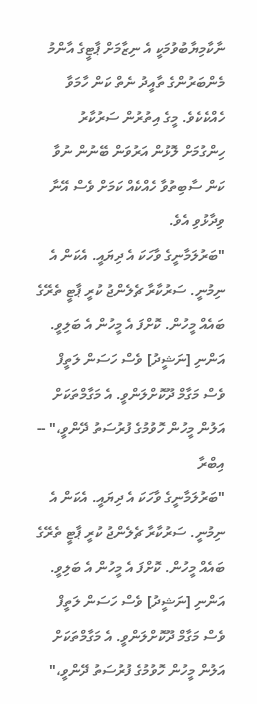ނާކާމިޔާބުވުމަކީ އެ ނިޒާމަށް ޕާޓީގެ އާންމު މެންބަރުންގެ ތާއީދު ނެތް ކަން ހާމަވާ ހެއްކެކެވެ. މީގެ އިތުރުން ސަރުކާރު ހިންގުމަށް ލޮޅުން އަރުވަން ބޭނުން ނުވާ ކަން ސާބިތުވާ ހެއްކެއް ކަމަށް ވެސް އޭނާ ވިދާޅުވި އެވެ.
"ބަރުލަމާނީގެ ވާހަކަ އެ ދިޔައީ. އެކަން އެ ނިމުނީ. ސަރުކާރާ ޗެލެންޖު ކުރީ ޕާޓީ ތެރޭގެ ބައެއް މީހުން. ކޮށްފަ އެ މީހުން އެ ބަލިވީ. އަންނި [ނަޝީދު] ވެސް ހަސަން ލަތީފް ވެސް މަގާމް ދޫކޮށްލަންވީ. އެ މަގާމްތަކަށް އަލުން މީހުން ހޮވުމުގެ ފުރުސަތު ދޭންވީ،" -- އިބްރާ
"ބަރުލަމާނީގެ ވާހަކަ އެ ދިޔައީ. އެކަން އެ ނިމުނީ. ސަރުކާރާ ޗެލެންޖު ކުރީ ޕާޓީ ތެރޭގެ ބައެއް މީހުން. ކޮށްފަ އެ މީހުން އެ ބަލިވީ. އަންނި [ނަޝީދު] ވެސް ހަސަން ލަތީފް ވެސް މަގާމް ދޫކޮށްލަންވީ. އެ މަގާމްތަކަށް އަލުން މީހުން ހޮވުމުގެ ފުރުސަތު ދޭންވީ،"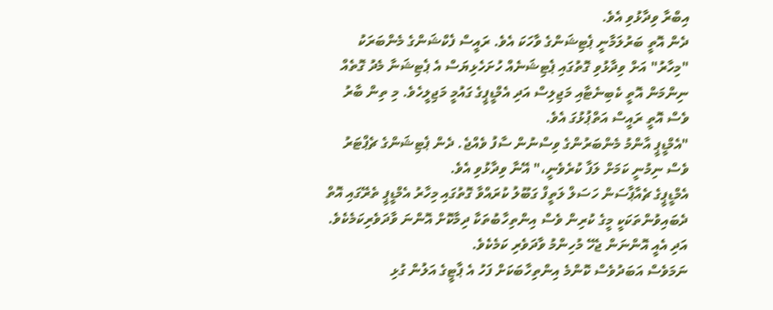އިބްރާ ވިދާޅުވި އެވެ.
ދެން އޮތީ ބަރުލަމާނީ ޕެޓިޝަންގެ ވާހަކަ އެވެ. ރައީސް ފެކްޝަންގެ މެންބަރަކު "މިހާރު" އަށް ވިދާޅުވި ގޮތުގައި ޕެޓިޝަނެއް ހުށަހެޅިޔަސް އެ ޕެޓިޝަނާ މެދު ގޮތެއް ނިންމަން އޮތީ ކެބިނެޓާއި މަޖިލިސް އަދި އެމްޑީޕީގެ ގައުމީ މަޖިލީހެވެ. މި ތިން ބާރު ވެސް އޮތީ ރައީސް އަތްޕުޅުގަ އެވެ.
"އެމްޑީޕީ އާންމު މެންބަރުންގެ ވިސްނުން ސާފު ވެއްޖެ. ދެން ޕެޓިޝަންގެ ޗެޕްޓަރު ވެސް ނިމުނީ ކަމަށް ލަފާ ކުރެވެނީ،" އޭނާ ވިދާޅުވި އެވެ.
އެމްޑީޕީގެ ޗެއާޕާސަން ހަސަލް ލަތީފް ގަބޫލު ކުރައްވާ ގޮތުގައި މިހާރު އެމްޑީޕީ ތެރޭގައި އޮތް ދެބައިވުންތަކަކީ މީގެ ކުރިން ވެސް އިންތިހާބުތަކާ ދިމާކޮށް އޮންނަ ވާދަވެރިކަމެކެވެ. އަދި އެއީ އޮންނަން ޖެހޭ މުހިންމު ވާދަވެރި ކަމެކެވެ.
ނަމަވެސް އަބަދުވެސް ކޮންމެ އިންތިހާބަކަށް ފަހު އެ ޕާޓީގެ އަލުން ގުޅި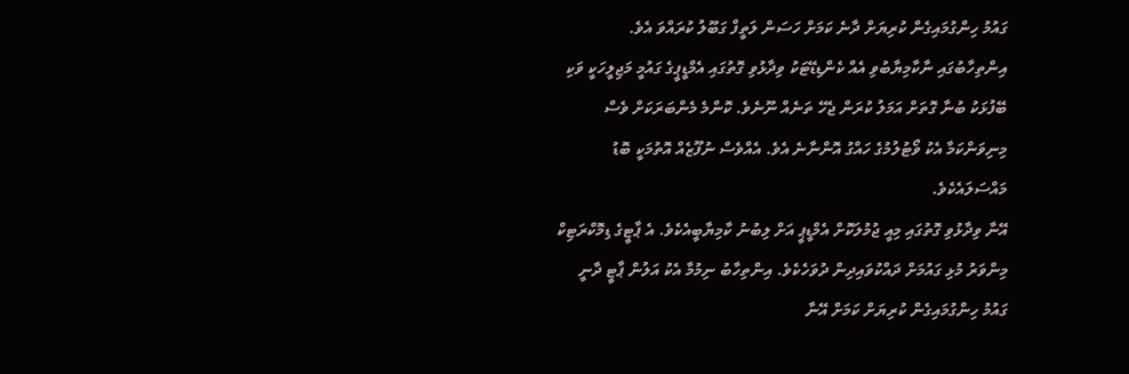ގައުމު ހިންގުމައިގެން ކުރިޔަށް ދާނެ ކަމަށް ހަސަން ލަތީފް ގަބޫލު ކުރައްވަ އެވެ.
އިންތިހާބުގައި ނާކާމިޔާބުވި އެއް ކެންޑިޑޭޓަކު ވިދާޅުވި ގޮތުގައި އެމްޑީޕީގެ ގައުމީ މަޖިލީހަކީ ވަކި ބޭފުޅަކު ބުނާ ގޮތަށް އަމަލު ކުރަން ޖެހޭ ތަނެއް ނޫނެވެ. ކޮންމެ މެންބަރަކަށް ވެސް މިނިވަންކަމާ އެކު ވޯޓުލުމުގެ ހައްގު އޮންނާނެ އެވެ. އެއްވެސް ނުފޫޒެއް އޮތުމަކީ ބޮޑު މައްސަލައެކެވެ.
އޭނާ ވިދާޅުވި ގޮތުގައި މިއީ ޖުމުލަކޮށް އެމްޑީޕީ އަށް ލިބުނު ކާމިޔާބީއެކެވެ. އެ ޕާޓީގެ ޑިމޮކްރަޓިކް މިންވަރު މުޅި ގައުމަށް ދައްކުވައިދިން ދުވަހެކެވެ. އިންތިހާބު ނިމުމާ އެކު އަލުން ޕާޓީ ދާނީ ގައުމު ހިންގުމައިގެން ކުރިޔަށް ކަމަށް އޭނާ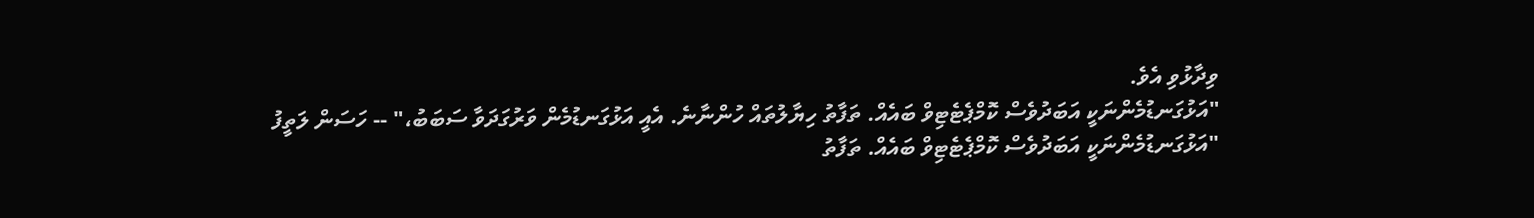ވިދާޅުވި އެވެ.
"އަޅުގަނޑުމެންނަކީ އަބަދުވެސް ކޮމްޕެޓެޓިވް ބައެއް. ތަފާތު ހިޔާލުތައް ހުންނާނެ. އެއީ އަޅުގަނޑުމެން ވަރުގަދަވާ ސަބަބު،" -- ހަސަން ލަތީފު
"އަޅުގަނޑުމެންނަކީ އަބަދުވެސް ކޮމްޕެޓެޓިވް ބައެއް. ތަފާތު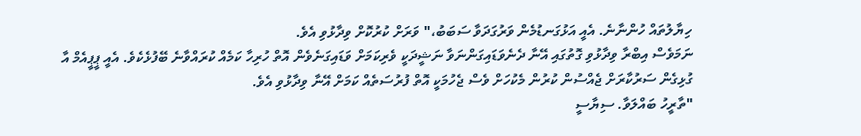ހިޔާލުތައް ހުންނާނެ. އެއީ އަޅުގަނޑުމެން ވަރުގަދަވާ ސަބަބު،" ވަރަށް ކުރުކޮށް ވިދާޅުވި އެވެ.
ނަމަވެސް އިބްރާ ވިދާޅުވި ގޮތުގައި އޭނާ ދެނެވަޑައިގަންނަވާ ނަޝީދަކީ ވެރިކަމަށް ވަޑައިގަނެވެން އޮތް ހުރިހާ ކަމެއް ކުރައްވާނެ ބޭފުޅެކެވެ. އެއީ ޕީޕީއެމް އާ ގުޅިގެން ސަރުކާރަށް ޖެއްސުން ކުރުން މެކުހަށް ވެސް ޖެހުމަކީ އޮތް ފުރުސަތެއް ކަމަށް އޭނާ ވިދާޅުވި އެވެ.
"ތާރީހު ބައްލަވާ. ސިޔާސީ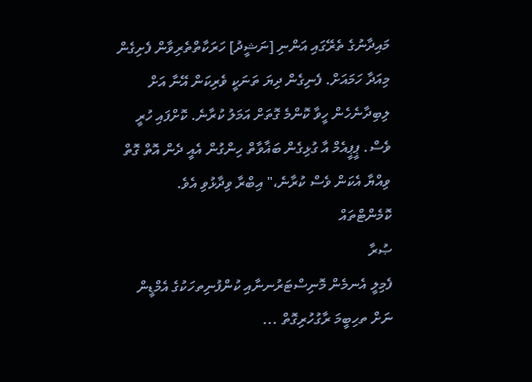މައިދާނުގެ ތެރޭގައި އަންނި [ނަޝީދު] ހަރަކާތްތެރިވާން ފެށިގެން މިއަދާ ހަމައަށް. ފެނިގެން ދިޔަ ތަނަކީ ވެރިކަން އޭނާ އަށް ލިބިދާނެހެން ހީވާ ކޮންމެ ގޮތަށް އަމަލު ކުރާނެ. ކޮށްފައި ހުރީ ވެސް. ޕީޕީއެމް އާ ގުޅިގެން ބަޣާވާތް ހިންގުން އެއީ ދެން އޮތް ގޮތް ވިއްޔާ އެކަން ވެސް ކުރާނެ،" އިބްރާ ވިދާޅުވި އެވެ.
ކޮމެންޓްތައް
ޞުރާ
ފެމިލީ އެނމެން މޮނިސްޓަރުނނާއި ކުންފުނިތހަކުގެ އެމްޑީން ނަށް ތހިބީމަ ރާގުހުރިގޮތް ...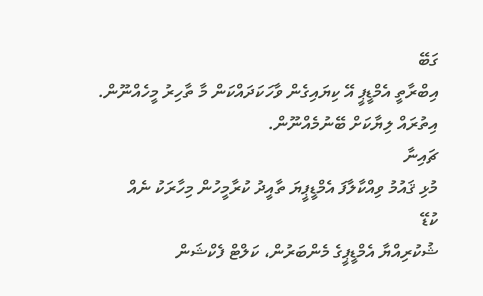ގަބޭ
އިބްރާތީ އެމްޑީޕީ އޭ ކިޔައިގެން ވާހަކަދައްކަން މާ ތާހިރު މީހެއްނޫން. އިތުރައް ލިޔާކަށް ބޭނުމެއްނޫން.
ޗައިނާ
މުޅި ޤައުމު ވިއްކާލާފަ އެމްޑީޕީޔަ ތާއީދު ކުރާމީހުން މިހާރަކު ނެއް
ކުޑޭ
ޝުކުރިއްޔާ އެމްޑީޕީގެ މެންބަރުން، ކަލްޓް ފެކްޝަން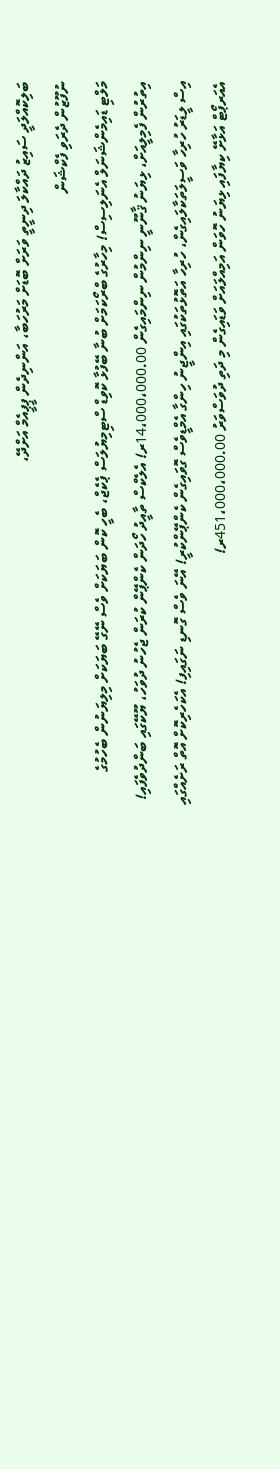ބަލިކޮއްލަދީ ސައިޒު ދައްކާލަ ދިނީތީ ވަރަށް ބޮޑަށް މަރުހަބާ، އަންނިދެން ޕީޕީއެމް އަށްދޭ،
ނުފޫޒުން ދެރަވި ފެކްޝަން
މަލްޓި ޑައިމެންޝަނަލް އެނަލިސިސް! މިހާރުގެ ބްރޯކަމަށް ބުނާ ބޭފުޅާ ކޮވިޑް ސްޓިމިޔުލަސް ޕެކެޖް، ބެހީ ކޮން ބަޔަކަށް ވެސް ނޭގޭ ބަޔަކަށް މިލިޔަނުން ބެހުމުގެ އިތުރުން ފެމިލީއަށް، ޅިޔަނު ޤާނޫނީ ނިންމުން ނިންމައިގެން 14،000،000.00ރ! އެލެކްސް ތާއީދު ހޯދަން ކެންޕޭން ކުރަން ޖެހުނު ދުވަހު، ޔޫކޭގައި ބަންދުވެފައި! އިސް ލީޑަރު ހުރިހާ ވަސީލަތަކާލައިގެން، ހުރިހާ އަތޮޅުތަކުގައި އިންޖީނު ހިންގާ އެމްޑީވެސް ގޮވައިގެން ކެންޕޭންކުރީ! އޭނަ ވެސް ގޮނޑި ނަގައިފި! އެކަހެރިކޮށް އޮތް ރަށެއްގައި އެއަރޕޯޓް އަޅާށޭ ކިޔާފައި ޅިޔަނު ހޮވަން އަމިއްލައަށް ވަޑައިގެން މި ދަތި ދުވަސްވަރު 451،000،000.00ރ!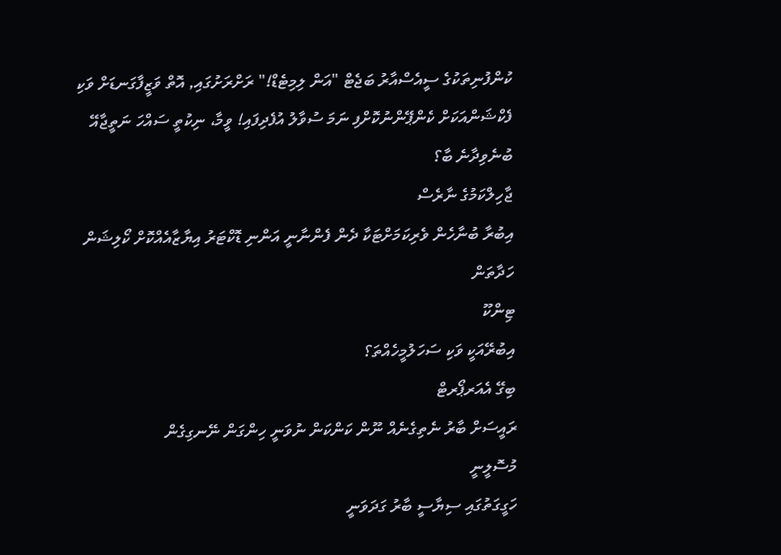ކުންފުނިތަކުގެ ސީއެސްއާރު ބަޖެޓް "އަން ލިމިޓެޑް!" ރަށްރަށުގައި, އޮތް ވަޒީފާގަނޑަށް ވަކި ފެކްޝަންއަކަށް ކެންޕޭންނުކޮށްފި ނަމަ ސުވާލު އުފެދިފައި! ވީމާ، ނިކުތީ ސައްހަ ނަތީޖާއޭ ބުނެވިދާނެ ބާ؟
ޖާހިލްކަމުގެ ނާރެސް
އިބުރާ ބުނާހެން ވެރިކަމަށްޓަކާ ދެން ފެންނާނީ އަންނި ޑޮކްޓަރު އިޔާޒާއެއްކޮށް ކޯލިޝަން ހަދާތަން
ޓިންކޫ
އިބުރޭއަކީ ވަކި ސަހަލުމީހެއްތަ؟
ބިގޭ އެއަރޕޯރޓް
ރައީސަށް ބާރު ނެތިގެނެއް ނޫން ކަންކަން ނުވަނީ ހިންގަން ނޭނގިގެން
މުސޮލީނީ
ހަގީގަތުގައި ސިޔާސީ ބާރު ގަދަވަނީ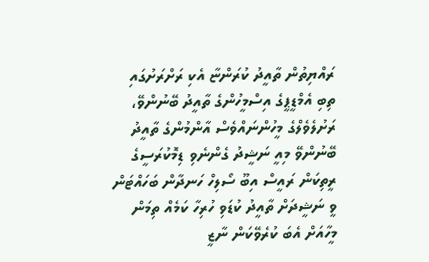ރައްޔިތުން ތާއީދު ކުރަންޏާ އެކި ރަށްރަށުގައި ތިބި އެމްޑީޕީގެ އިސްމީހުންގެ ތާއީދު ބޭނުންވޭ، ރަށުލެވެލްގެ މީހުންނައްވެސް އާންމުންގެ ތާއީދު ބޭނުންވޭ މިއީ ނަޝީދު ގެންނެވި ޑިމޮކުރަސީގެ ރީތިކަން ރައީސް އިބޫ ސޯލިހް ހަނދާން ބަހައްޓަން ވީ ނަޝީދަށް ތާއީދު ކުޑަވި ހުރިހާ ކަމެއް ތިމަން މީހާއަށް އެބަ ކުރެވޭކަން ނާޒީ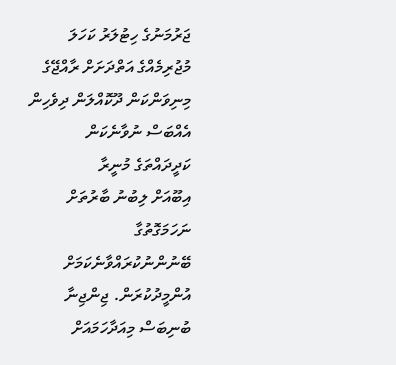ޖަރުމަނުގެ ހިޓުލަރު ކަހަލަ މުޖުރިމެއްގެ އަތްދަށަށް ރާއްޖޭގެ މިނިވަންކަން ދޫކޮއްލަން ދިވެހިން އެއްބަސް ނުވާނެކަން
ކަދީދައްތަގެ މުނީރާ
އިބޫއަށް ލިބުނު ބާރުތަށް ނަހަމަގޮތުގާ ބޭނުންނުކުރައްވާނެކަމަށް އުންމީދުކުރަން. ޖިންޖިނާ ބުނިބަސް މިއަދާހަމައަށް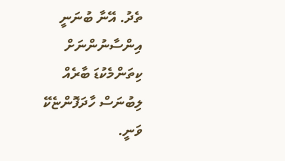ތެދު. އޭނާ ބުނަނީ އިންސާނުންނަށް ކިތަންމެކުޑަ ބާރެއް ލިބުނަސް ހާދަފޮންޏެކޭ ވަނީ.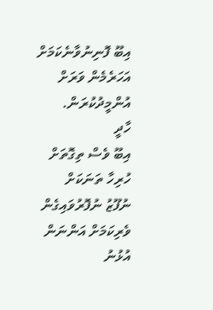އިބޫ ފޮނިނުވާނެކަމަށް އަހަރެމެން ވަރަށް އުންމީދުކުރަން.
ހާދީ
އިބޫ ވެސް ތިގޮތަށް ހުރިހާ ތަނަކަށް ނުފޫޒު ނުފޮރުވައިގެން ވެރިކަމަށް އަންނަން އުޅުނު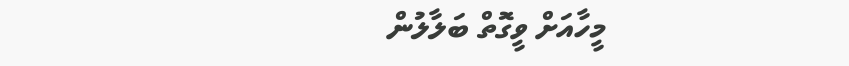މީހާއަށް ވީގޮތް ބަލާލުން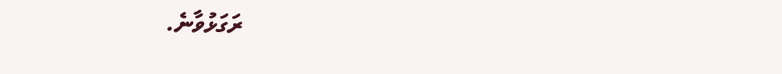ރަގަޅުވާނެ.